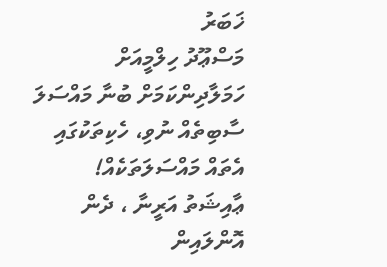ޚަބަރު
މަސްޢޫދު ހިލްމީއަށް ހަމަލާދިންކަމަށް ބުނާ މައްސަލަ ސާބިތެއް ނުވި، ހެކިތަކުގައި އެތައް މައްސަލަތަކެއް!
ޢާއިޝަތު އަރީނާ ، ދެން އޮންލައިން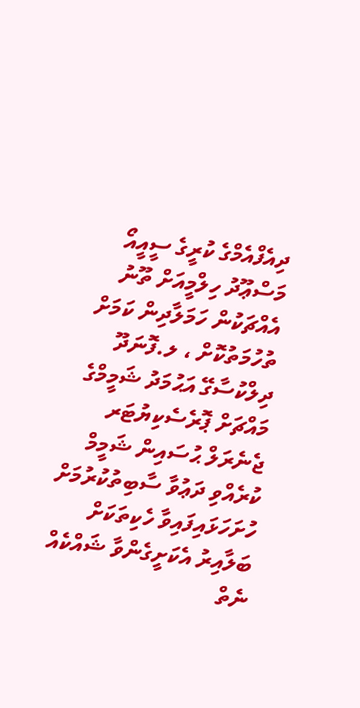ދިއެފްއެމްގެ ކުރީގެ ސީއީއޯ މަސްޢޫދު ހިލްމީއަށް ތޫނު އެއްޗަކުން ހަމަލާދިން ކަމަށް ތުހުމަތުކޮށް ، ލ.ފޮނަދޫ ދިލްކުސާގޭ އަޙުމަދު ޝަމީމްގެ މައްޗަށް ޕޮރެސެކިޔުޓަރ ޖެނެރަލް ޙުސައިން ޝަމީމް ކުރެއްވި ދަޢުވާ ސާބިތުކުރުމަށް ހުށަހަޅައިފައިވާ ހެކިތަކަށް ބަލާއިރު އެކަށީގެންވާ ޝައްކެއް ނެތް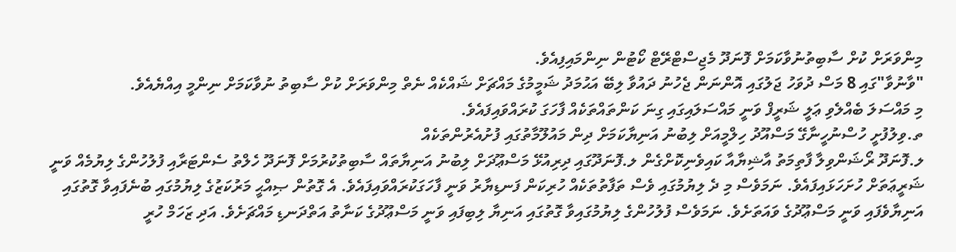މިންވަރަށް ކުށް ސާބިތުނުވާކަމަށް ފޮނަދޫ މެޖިސްޓްރޭޓް ކޯޓުން ނިންމައިފިއެވެ.
"ވާނުވާ"ގައި 8 މަސް ދުވަހު ޖަލުގައި އޮންނަން ޖެހުނު ދައުވާ ލިބޭ އަޙުމަދު ޝަމީމުގެ މައްޗަށް ޝައްކެއް ނެތް މިންވަރަށް ކުށް ސާބިތު ނުވާކަމަށް ނިންމީ އިއްޔެއެވެ.
މި މައްސަލަ ބެއްލެވި ޢަލީ ޝަރީފް ވަނީ މައްސަލައިގައި ގިނަ ކަންތައްތަކެއް ފާހަގަ ކުރައްވައިފައެވެ.
ތ.ވިލުފުށީ ހުސްނުހީނާގޭ މަސްއޫދު ހިލްމީއަށް ލިބުނު އަނިޔާކަމަށް ދިން މައުލޫމާތުގައި ފުށުއެރުންތަކެއް
ލ.ފޮނަދޫ ރޯޝަންވިލާ ފާތިމަތު އާޝިޔާއާ ކައިވެނިކޮށްގެން ލ.ފޮނަދޫގައި ދިރިއުޅޭ މަސްޢޫދަށް ލިބުނު އަނިޔާތައް ސާބިތުކުރުމަށް ފޮނަދޫ ހެލްތު ސެންޓަރާއި ފުލުހުންގެ ލިޔުމެއް ވަނީ ޝަރީޢަތަށް ހުށަހަޅައިފައެވެ. ނަމަވެސް މި ދެ ލިޔުމުގައި ވެސް ތަފާތުތަކެއް ހުރިކަން ފަނޑިޔާރު ވަނީ ފާހަގަކުރައްވައިފައެވެ. އެ ގޮތުން ޞިއްޙީ މަރުކަޒުގެ ލިޔުމުގައި ބުނެފައިވާ ގޮތުގައި އަނިޔާވެފައި ވަނީ މަސްޢޫދުގެ ވައަތަށެވެ. ނަމަވެސް ފުލުހުންގެ ލިޔުމުގައިވާ ގޮތުގައި އަނިޔާ ލިބިފައި ވަނީ މަސްޢޫދުގެ ކަނާތު އަތްދަނޑި މައްޗަށެވެ. އަދި ޒަހަމް ހުރީ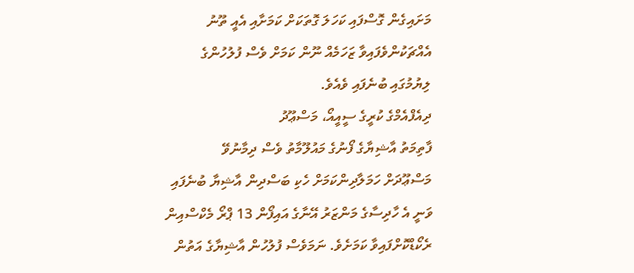މަށައިގެން ގޮސްފައި ކަހަލަ ގޮތަކަށް ކަމަށާއި އެއީ ތޫނު އެއްޗަކުންވެފައިވާ ޒަހަމެއް ނޫން ކަމަށް ވެސް ފުލުހުންގެ ލިޔުމުގައި ބުނެފައި ވެއެވެ.
ދިއެފްއެމްގެ ކުރީގެ ސީއީއޯ، މަސްޢޫދު
ފާތިމަތު އާޝިޔާގެ ފޯނުގެ މައުލޫމާތު ވެސް ދިމާނުވޭ
މަސްޢޫދަށް ހަމަލާދިންކަމަށް ހެކި ބަސްދިން އާޝިޔާ ބުނެފައި ވަނީ އެ ހާދިސާގެ މަންޒަރު އޭނާގެ އައިފޯން 13 ޕްރޯ މެކްސްއިން ރެކޯޑްކޮށްފައިވާ ކަމަށެވެ. ނަމަވެސް ފުލުހުން އާޝިޔާގެ އަތުން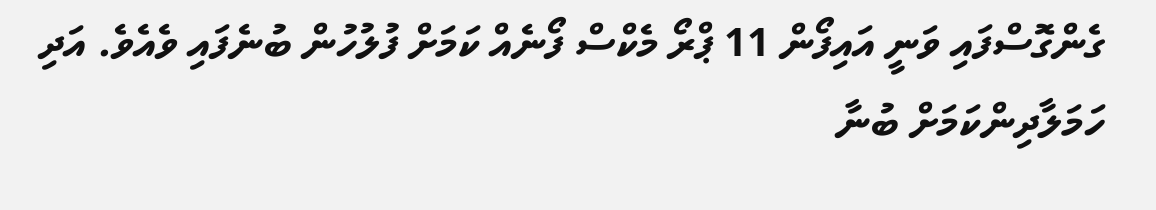ގެންގޮސްފައި ވަނީ އައިފޯން 11 ޕްރޯ މެކްސް ފޯނެއް ކަމަށް ފުލުހުން ބުނެފައި ވެއެވެ. އަދި ހަމަލާދިންކަމަށް ބުނާ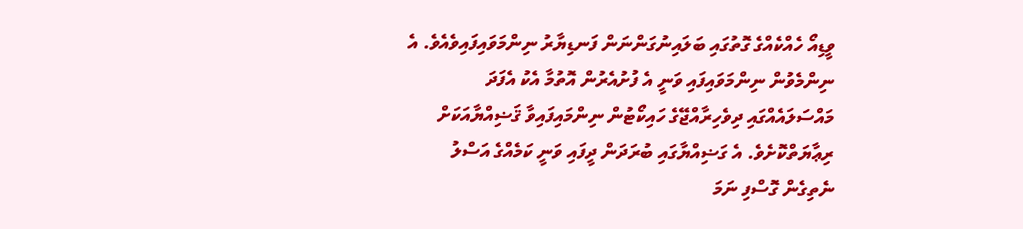ވީޑިއޯ ހެއްކެއްގެ ގޮތުގައި ބަލައިނުގަންނަން ފަނޑިޔާރު ނިންމަވައިފައިވެއެވެ. އެ ނިންމެވުން ނިންމަވައިފައި ވަނީ އެ ފުށުއެރުން އޮތުމާ އެކު އެފަދަ މައްސަލައެއްގައި ދިވެހިރާއްޖޭގެ ހައިކޯޓުން ނިންމައިފައިވާ ޤަޟިއްޔާއަކަށް ރިޢާޔަތްކޮށެވެ. އެ ގަޟިއްޔާގައި ބުރަދަން ދީފައި ވަނީ ކަމެއްގެ އަސްލު ނެތިގެން ގޮސްފި ނަމަ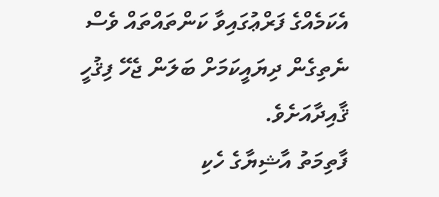އެކަމެއްގެ ފަރްޢުގައިވާ ކަންތައްތައް ވެސް ނެތިގެން ދިޔައީކަމަށް ބަލަން ޖެހޭ ފިޤުހީ ޤާއިދާއަށެވެ.
ފާތިމަތު އާޝިޔާގެ ހެކި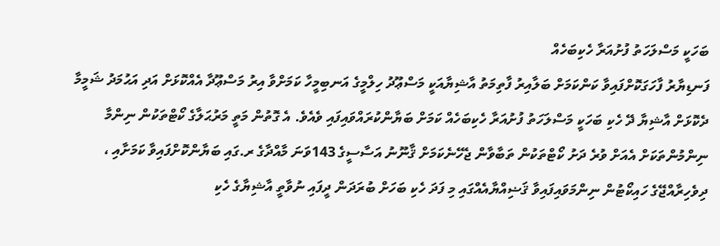ބަހަކީ މަސްލަހަތު ފުށުއަރާ ހެކިބަހެއް
ފަނޑިޔާރު ފާހަގަކޮށްފައިވާ ކަންކަމަށް ބަލާއިރު ފާތިމަތު އާޝިޔާއަކީ މަސްޢޫދު ހިލްމީގެ އަނބިމީހާ ކަމަށްވާ އިރު މަސްޢޫދާ އެއްކޮޅަށް އަދި އަޙުމަދު ޝަމީމާ ދެކޮޅަށް އާޝިޔާ ދޭ ހެކި ބަހަކީ މަސްލަހަތު ފުށުއަރާ ހެކިބަހެއް ކަމަށް ބަޔާންކުރައްވައިފައި ވެއެވެ. އެ ގޮތުން މަތީ މަރުޙަލާގެ ކޯޓްތަކުން ނިންމާ ނިންމުންތަކަށް އެއަށް ވުރެ ދަށު ކޯޓްތަކުން ތަބާވާން ޖެހޭނެކަމަށް ޤާނޫނު އަސާސީގެ 143ވަނަ މާއްދާގެ ރ.ގައި ބަޔާންކޮށްފައިވާ ކަމަށާއި ، ދިވެހިރާއްޖޭގެ ހައިކޯޓުން ނިންމަވައިފައިވާ ޤަޟިއްޔާއެއްގައި މި ފަދަ ހެކި ބަހަށް ބުރަދަން ދީފައި ނުވާތީ އާޝިޔާގެ ހެކި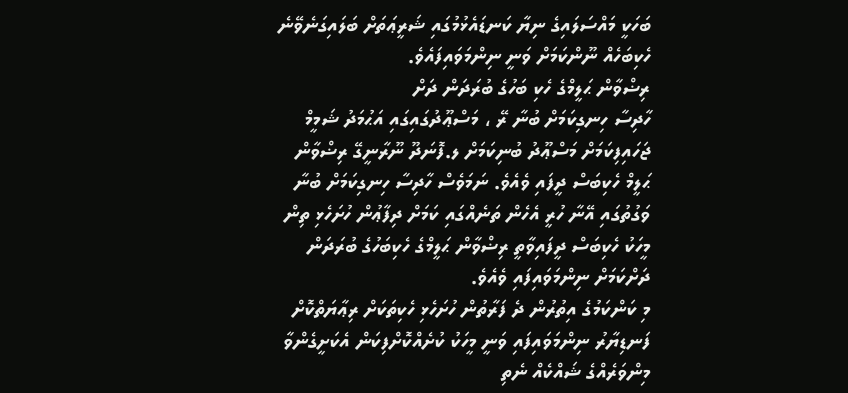ބަހަކީ މައްސަލައިގެ ނިޔާ ކަނޑައެޅުމުގައި ޝަރީޢަތަށް ބަލައިގަނެވޭނެ ހެކިބަހެއް ނޫންކަމަށް ވަނީ ނިންމަވައިފައެވެ.
ރިޟްވާން ޙަލީމްގެ ހެކި ބަހުގެ ބުރަދަން ދަށް
ހާދިސާ ހިނގިކަމަށް ބުނާ ރޭ ، މަސްޢޫދުގައިގައި އަޙުމަދު ޝަމީމް ޖަހައިފިކަމަށް މަސްޢޫދު ބުނިކަމަށް ލ.ފޮނަދޫ ނޫރާނީގޭ ރިޟްވާން ޙަލީމް ހެކިބަސް ދީފައި ވެއެވެ. ނަމަވެސް ހާދިސާ ހިނގިކަމަށް ބުނާ ވަގުތުގައި އޭނާ ހުރީ އެހެން ތަނެއްގައި ކަމަށް ދިފާޢުން ހުށަހެޅި ތިން މީހަކު ހެކިބަސް ދީފައިވާތީ ރިޟްވާން ޙަލީމްގެ ހެކިބަހުގެ ބުރަދަން ދަށްކަމަށް ނިންމަވައިފައި ވެއެވެ.
މި ކަންކަމުގެ އިތުރުން ދެ ފަރާތުން ހުށަހެޅި ހެކިތަކަށް ރިޢާޔަތްކޮށް ފަނޑިޔާރު ނިންމަވައިފައި ވަނީ މީހަކު ކުށެއްކޮށްފިކަން އެކަށީގެންވާ މިންވަރެއްގެ ޝައްކެއް ނެތި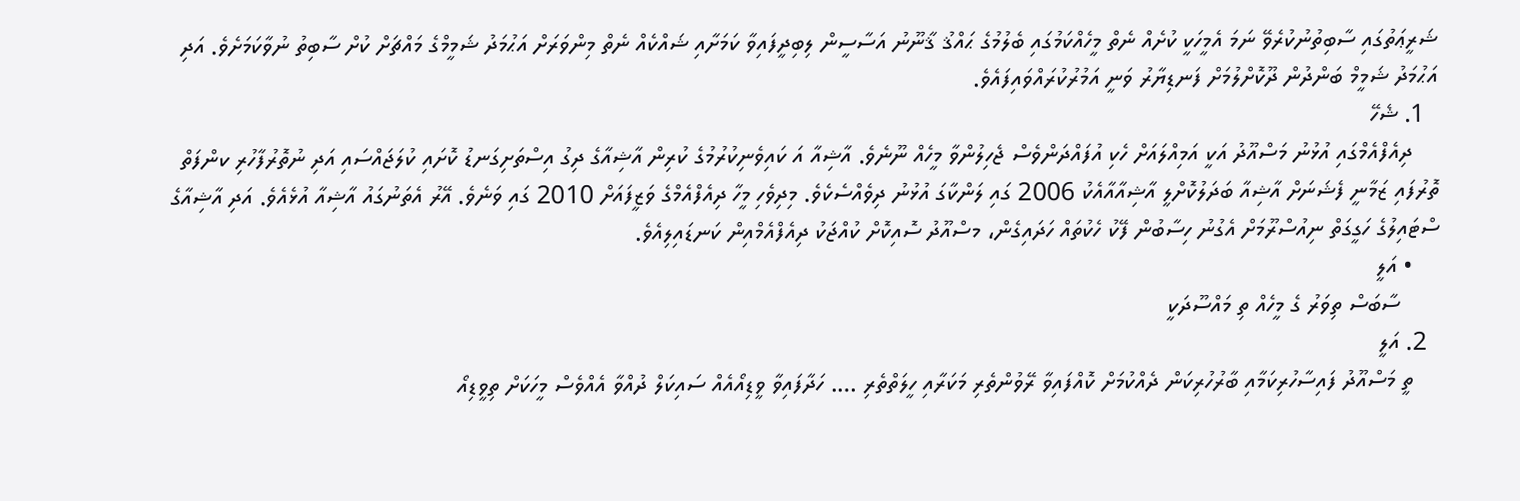ޝަރީޢަތުގައި ސާބިތުނުކުރެވޭ ނަމަ އެމީހަކީ ކުށެއް ނެތް މީހެއްކަމުގައި ބެލުމުގެ ޙައްޤު ޤާނޫނު އަސާސީން ލިބިދީފައިވާ ކަމަށާއި ޝައްކެއް ނެތް މިންވަރަށް އަޙުމަދު ޝަމީމްގެ މައްޗަށް ކުށް ސާބިތު ނުވާކަމަށެވެ. އަދި އަޙުމަދު ޝަމީމް ބަންދުން ދޫކޮށްލުމަށް ފަނޑިޔާރު ވަނީ އަމުރުކުރައްވައިފައެވެ.
  1. ޝެހޭ
    ދިއެފްއެމްގައި އުޅުނު މަސްއޫދު އަކީ އަމިއްލައަށް ހެކި އުފައްދަންވެސް ޖެހިލުންވާ މީހެއް ނޫނެވެ. އާޝިއާ އަ ކައިވެނިކުރުމުގެ ކުރިން އާޝިއާގެ ދިގު އިސްތަށިގަނޑު ކޮށައި ކުލަޖައްސައި އަދި ނުތޮރުފާހުރި ކންފަތް ތޮރުފައި ޒަމާނީ ފެޝަނަށް އާޝިއާ ބަދަލުކޮށްލީ އާޝިއާއާއެކު 2006 ގައި ލަންކާގަ އުޅުނު ދިވެއްސެކެވެ. މިދިވެހި މީހާ ދިއެފްއެމްގެ ވަޒީފައަށް 2010 ގައި ވަނެވެ. އޭރު އެތަނުގައު އާޝިއާ އުޅެއެވެ. އަދި އާޝިއާގެ ސްޓައިލުގެ ހަގީގަތް ނިއުސްރޫމަށް އެގުނު ހިސާބުން ފޭކު ހެކުތައް ހަދައިގެން، މސްއޫދު ސޮއިކޮށް ކުއްޖަކު ދިއެފްއެމްއިން ކަނޑައިލިއެވެ.
    • އަލީ
      ސާބަސް ތިވަރު ގެ މީހެއް ތި މައްސޫދަކީ
  2. އަލީ
    ތީ މަސްއޫދު ފައިސާހުރިކަމާއި ބާރުހުރިކަން ދެއްކުމަށް ކޮއްފައިވާ ރޭވުންތެރި މަކަރާއި ހީލަތްތެރި …. ހަދާފައިވާ ވީޑިއޯއެއް ސައިކަލް ދުއްވާ އެއްވެސް މީހަކަށް ތިވީޑިއޯ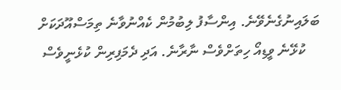ބަލައިނުގެނެވޭނެ. އިންސާފު ލިބުމުން ކެއްނުވާނެ ތިމަސްއޫދަކަށް
    ކުޅޭނެ ވީޑިއޯ ހިތަށްވެސް ނާރާނެ. އަދި ދެމަފިރިން ކުޅެނީވެސް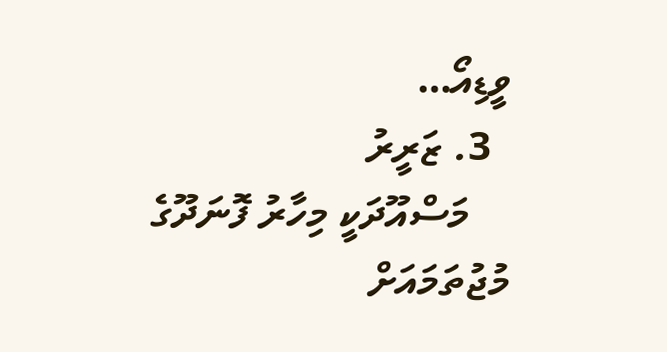ވީޑިއޯ…
  3. ޒަރީރު
    މަސްއޫދަކީ މިހާރު ފޮނަދޫގެ މުޖުތަމައަށް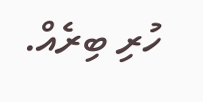ހުރި ބިރެއް.